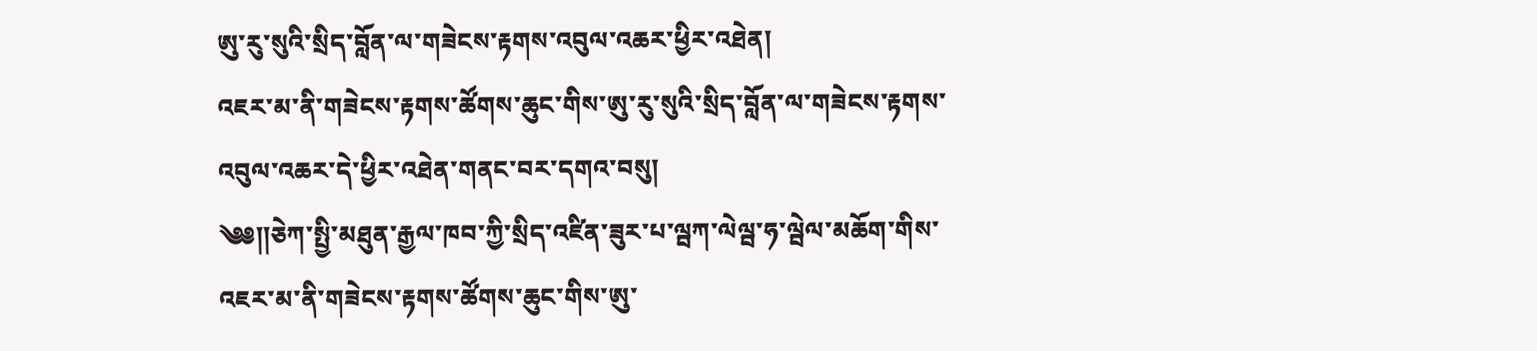ཨུ་རུ་སུའི་སྲིད་བློན་ལ་གཟེངས་རྟགས་འབུལ་འཆར་ཕྱིར་འཐེན།
འཇར་མ་ནི་གཟེངས་རྟགས་ཚོགས་ཆུང་གིས་ཨུ་རུ་སུའི་སྲིད་བློན་ལ་གཟེངས་རྟགས་འབུལ་འཆར་དེ་ཕྱིར་འཐེན་གནང་བར་དགའ་བསུ།
༄༅༎ཅེཀ་སྤྱི་མཐུན་རྒྱལ་ཁབ་ཀྱི་སྲིད་འཛིན་ཟུར་པ་ལྦཀ་ལེལྦ་ཧ་ལྦེལ་མཆོག་གིས་འཇར་མ་ནི་གཟེངས་རྟགས་ཚོགས་ཆུང་གིས་ཨུ་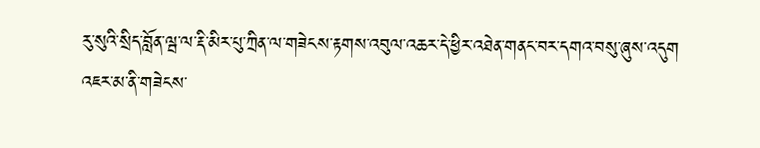རུ་སུའི་སྲིད་བློན་ལྦ་ལ་རྡི་མིར་པུ་ཀྲིན་ལ་གཟེངས་རྟགས་འབུལ་འཆར་དེ་ཕྱིར་འཐེན་གནང་བར་དགའ་བསུ་ཞུས་འདུག
འཇར་མ་ནི་གཟེངས་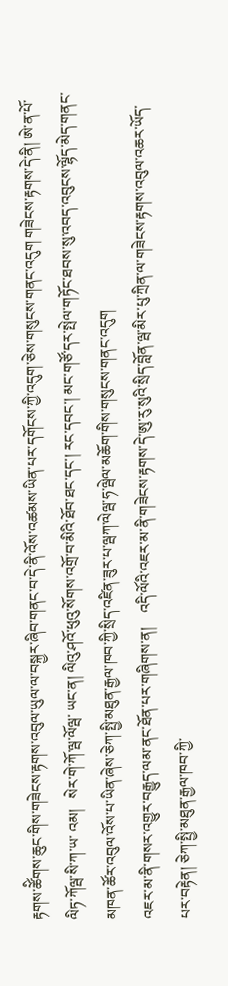རྟགས་ཚོིགས་ཆུང་གིས་གཟེངས་རྟགས་འབུལ་ཡུལ་ལ་བསྐྱར་ཞིབ་གནང་བ་དེ་ནི་འོས་འཚམས་ཡིན་པར་དགོངས་ཀྱི་འདུག་ཅེས་གསུངས་གནང་འདུག གཟེངས་རྟགས་དེ་ནི། ཨེ་ན་པོ་ལིཏ་ཀོལྦ་སི་ཀ་ཡ་ འམ།   སེར་གེ་ཀོ་ལྦ་ལོལྦ་ ཡང་ན། ལིའུ་ཤའོ་ཕུའུ་སོགས་འགྲོ་བ་མིའི་ཐོབ་ཐང་དང་། རང་དབང་། མང་གཙོ་དར་སྤེལ་གཏོང་ཐབས་སུ་འབད་འབུངས་ལྷོད་མེད་གནང་མཁན་ཚོར་འབུལ་འོས་པ་ཡིན་ཞེས་ཅེཀ་སྤྱི་མཐུན་རྒྱལ་ཁབ་ཀྱི་སྲིད་འཛིན་ཟུར་པ་ལྦཀ་ལེལྦ་ཧ་ལྦེལ་མཆོག་གིས་གསུངས་གནང་འདུག
འཇར་མ་ནི་གསར་འགྱུར་བརྒྱུད་ལམ་ནང་ཐོན་པར་གཞིགས་ན།    འདི་ལོའི་འཇར་མ་ནི་གཟེངས་རྟགས་དེ་ཨུ་རུ་སུའི་སྲིད་བློན་ལྦ་མིར་པུ་ཀྲིན་ལ་གཟེངས་རྟགས་འབུལ་འཆར་ཡོད་པར་བརྟེན། ཅེཀ་སྤྱི་མཐུན་རྒྱལ་ཁབ་ཀྱི་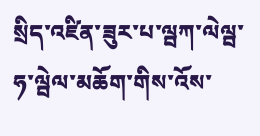སྲིད་འཛིན་ཟུར་པ་ལྦཀ་ལེལྦ་ཧ་ལྦེལ་མཆོག་གིས་འོས་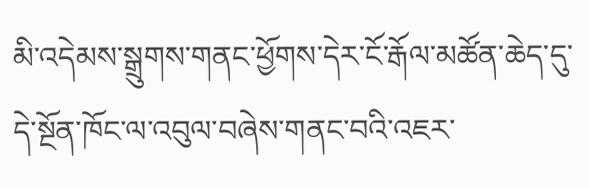མི་འདེམས་སྒྲུགས་གནང་ཕྱོགས་དེར་ངོ་རྒོལ་མཚོན་ཆེད་དུ་དེ་སྔོན་ཁོང་ལ་འབུལ་བཞེས་གནང་བའི་འཇར་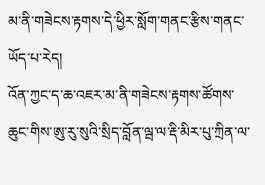མ་ནི་གཟེངས་རྟགས་དེ་ཕྱིར་སློག་གནང་རྩིས་གནང་ཡོད་པ་རེད།
འོན་ཀྱང་ད་ཆ་འཇར་མ་ནི་གཟེངས་རྟགས་ཚོགས་ཆུང་གིས་ཨུ་རུ་སུའི་སྲིད་བློན་ལྦ་ལ་རྡི་མིར་པུ་ཀྲིན་ལ་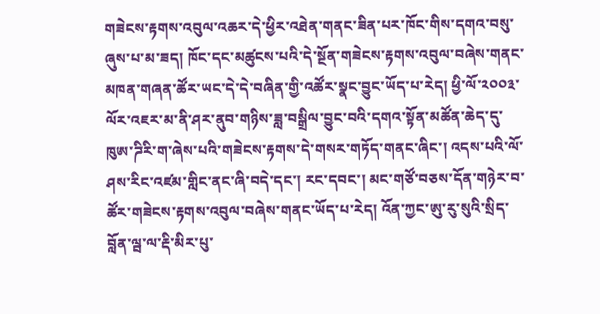གཟེངས་རྟགས་འབུལ་འཆར་དེ་ཕྱིར་འཐེན་གནང་ཟིན་པར་ཁོང་གིས་དགའ་བསུ་ཞུས་པ་མ་ཟད། ཁོང་དང་མཚུངས་པའི་དེ་སྔོན་གཟེངས་རྟགས་འབུལ་བཞེས་གནང་མཁན་གཞན་ཚོར་ཡང་དེ་དེ་བཞིན་གྱི་འཚོར་སྣང་བྱུང་ཡོད་པ་རེད། ཕྱི་ལོ་༢༠༠༣་ལོར་འཇར་མ་ནི་ཤར་ནུབ་གཉིས་ཟླ་བསྒྲིལ་བྱུང་བའི་དགའ་སྟོན་མཚོན་ཆེད་དུ་ཁུཨ་ཌིརི་ག་ཞེས་པའི་གཟེངས་རྟགས་དེ་གསར་གཏོད་གནང་ཞིང་། འདས་པའི་ལོ་ཤས་རིང་འཛམ་གླིང་ནང་ཞི་བདེ་དང་། རང་དབང་། མང་གཙོ་བཅས་དོན་གཉེར་བ་ཚོར་གཟེངས་རྟགས་འབུལ་བཞེས་གནང་ཡོད་པ་རེད། འོན་ཀྱང་ཨུ་རུ་སུའི་སྲིད་བློན་ལྦ་ལ་རྡི་མིར་པུ་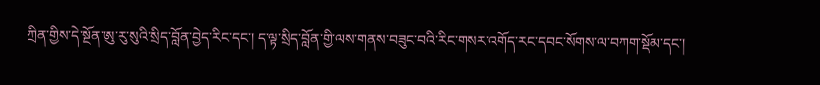ཀྲིན་གྱིས་དེ་སྔོན་ཨུ་རུ་སུའི་སྲིད་བློན་བྱེད་རིང་དང་། ད་ལྟ་སྲིད་བློན་གྱི་ལས་གནས་བཟུང་བའི་རིང་གསར་འགོད་རང་དབང་སོགས་ལ་བཀག་སྡོམ་དང་།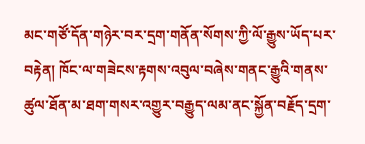མང་གཙོ་དོན་གཉེར་བར་དྲག་གནོན་སོགས་ཀྱི་ལོ་རྒྱུས་ཡོད་པར་བརྟེན། ཁོང་ལ་གཟེངས་རྟགས་འབུལ་བཞེས་གནང་རྒྱུའི་གནས་ཚུལ་ཐོན་མ་ཐག་གསར་འགྱུར་བརྒྱུད་ལམ་ནང་སྐྱོན་བརྗོད་དྲག་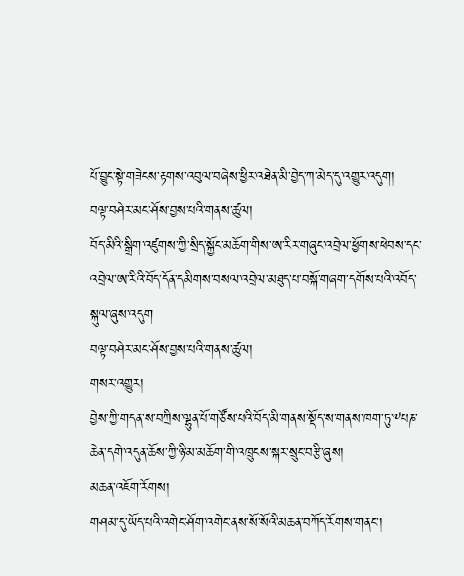པོ་བྱུང་སྟེ་གཟེངས་རྟགས་འབུལ་བཞེས་ཕྱིར་འཐེན་མི་བྱེད་ཀ་མེད་དུ་འགྱུར་འདུག།
བལྟ་བཤེར་མང་ཤོས་བྱས་པའི་གནས་ཚུལ།
བོད་མིའི་སྒྲིག་འཛུགས་ཀྱི་སྲིད་སྐྱོང་མཆོག་གིས་ཨ་རིར་གཞུང་འབྲེལ་ཕྱོགས་ཕེབས་དང་འབྲེལ་ཨ་རིའི་བོད་དོན་དམིགས་བསལ་འབྲེལ་མཐུད་པ་བསྐོ་གཞག་དགོས་པའི་འབོད་སྐུལ་ཞུས་འདུག
བལྟ་བཤེར་མང་ཤོས་བྱས་པའི་གནས་ཚུལ།
གསར་འགྱུར།
བྱེས་ཀྱི་གདན་ས་བཀྲིས་ལྷུན་པོ་གཙོས་པའི་བོད་མི་གནས་སྡོད་ས་གནས་ཁག་ཏུ་༸པཎ་ཆེན་དགེ་འདུན་ཆོས་ཀྱི་ཉི་མ་མཆོག་གི་འཁྲུངས་སྐར་སྲུང་བརྩི་ཞུས།
མཆན་འཇོག་རོགས།
གཤམ་དུ་ཡོད་པའི་འགེང་ཤོག་འགེང་ནས་སོ་སོའི་མཆན་བཀོད་རོགས་གནང་།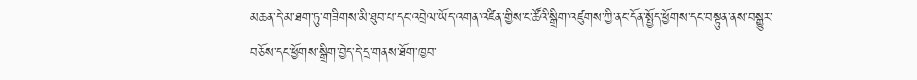མཆན་དེ་མ་ཐག་ཏུ་གཟིགས་མི་ཐུབ་པ་དང་འབྲེལ་ཡོད་འགན་འཛིན་གྱིས་ང་ཚོའི་སྒྲིག་འཛུགས་ཀྱི་ནང་དོན་སྤྱོད་ཕྱོགས་དང་བསྟུན་ནས་བསྒྱུར་བཅོས་དང་ཕྱོགས་སྒྲིག་བྱེད་དེ་དྲ་གནས་ཐོག་ཁྱབ་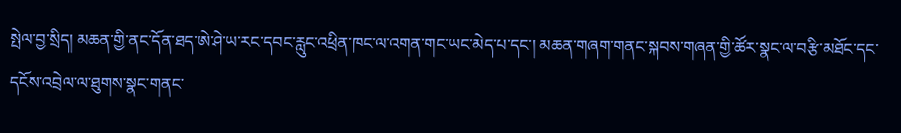སྤེལ་བྱ་སྲིད། མཆན་གྱི་ནང་དོན་ཐད་ཨེ་ཤེ་ཡ་རང་དབང་རླུང་འཕྲིན་ཁང་ལ་འགན་གང་ཡང་མེད་པ་དང་། མཆན་གཞག་གནང་སྐབས་གཞན་གྱི་ཚོར་སྣང་ལ་བརྩི་མཐོང་དང་དངོས་འབྲེལ་ལ་ཐུགས་སྣང་གནང་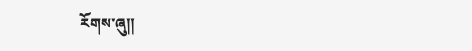རོགས་ཞུ༎